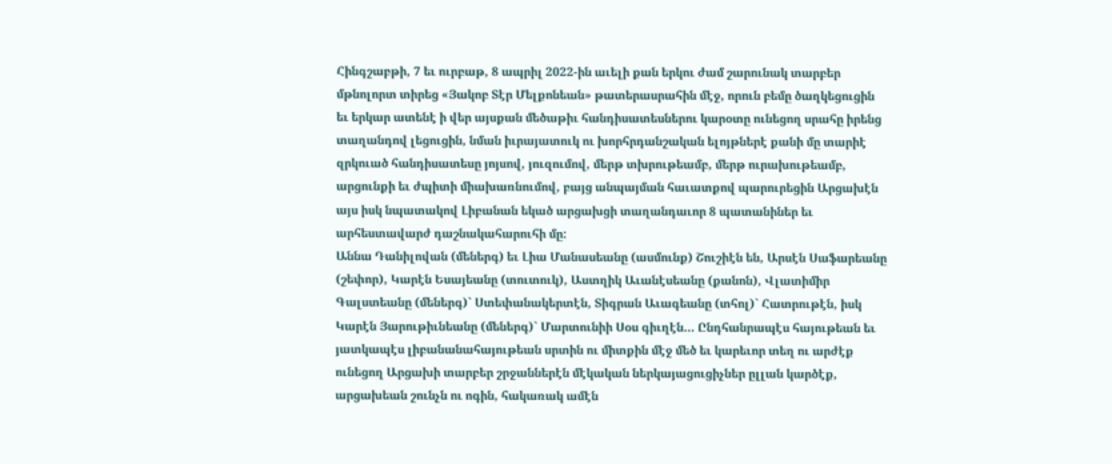Հինգշաբթի, 7 եւ ուրբաթ, 8 ապրիլ 2022-ին աւելի քան երկու ժամ շարունակ տարբեր մթնոլորտ տիրեց «Յակոբ Տէր Մելքոնեան» թատերասրահին մէջ, որուն բեմը ծաղկեցուցին եւ երկար ատենէ ի վեր այսքան մեծաթիւ հանդիսատեսներու կարօտը ունեցող սրահը իրենց տաղանդով լեցուցին, նման իւրայատուկ ու խորհրդանշական ելոյթներէ քանի մը տարիէ զրկուած հանդիսատեսը յոյսով, յուզումով, մերթ տխրութեամբ, մերթ ուրախութեամբ, արցունքի եւ ժպիտի միախառնումով, բայց անպայման հաւատքով պարուրեցին Արցախէն այս իսկ նպատակով Լիբանան եկած արցախցի տաղանդաւոր 8 պատանիներ եւ արհեստավարժ դաշնակահարուհի մը:
Աննա Դանիլովան (մեներգ) եւ Լիա Մանասեանը (ասմունք) Շուշիէն են, Արսէն Սաֆարեանը (շեփոր), Կարէն Եսայեանը (տուտուկ), Աստղիկ Աւանէսեանը (քանոն), Վլատիմիր Գալստեանը (մեներգ)` Ստեփանակերտէն, Տիգրան Աւագեանը (տհոլ)` Հատրութէն, իսկ Կարէն Յարութիւնեանը (մեներգ)` Մարտունիի Սօս գիւղէն… Ընդհանրապէս հայութեան եւ յատկապէս լիբանանահայութեան սրտին ու միտքին մէջ մեծ եւ կարեւոր տեղ ու արժէք ունեցող Արցախի տարբեր շրջաններէն մէկական ներկայացուցիչներ ըլլան կարծէք, արցախեան շունչն ու ոգին, հակառակ ամէն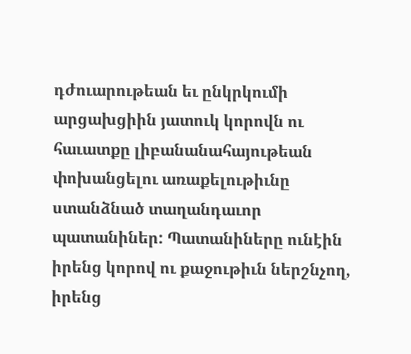դժուարութեան եւ ընկրկումի արցախցիին յատուկ կորովն ու հաւատքը լիբանանահայութեան փոխանցելու առաքելութիւնը ստանձնած տաղանդաւոր պատանիներ: Պատանիները ունէին իրենց կորով ու քաջութիւն ներշնչող, իրենց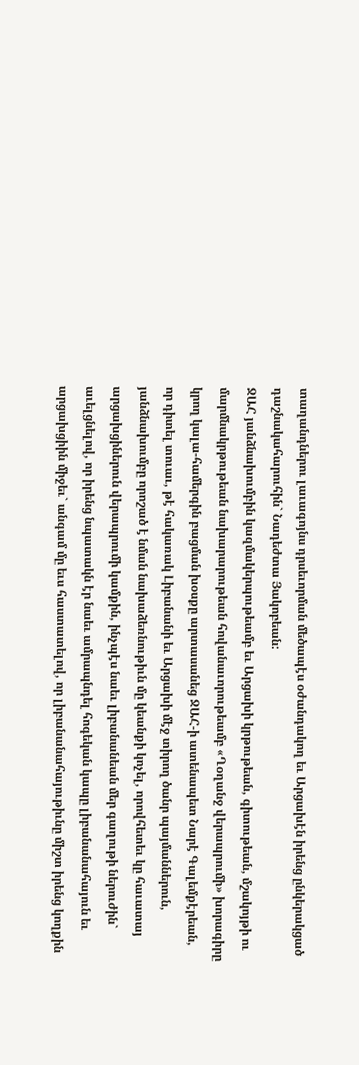տաղանդներու լաւագոյնս դրսեւորման մեծապէս օժանդակող եւ Արցախէն իրենց ընկերակցած դաշնակահարուհին` Նադեժտա Յակոբեան:
ՋԱՀ յանձնախումբին կազմակերպութեամբ եւ Արցախի կրթութեան, գիտութեան, մշակոյթի ու մարմնակրթութեան նախարարութեան հովանաւորութեամբ «Ղօղանջ վերապրումի» խորագիրը կրող կալա-համերգին բացման խօսքը արտասանեց ՋԱՀ-ի ատենապետ Նարէ Գալեմքէրեան, որ դիտել տուաւ, թէ հակառակ Լիբանանի եւ Արցախի մէջ տիրող ծանր պայմաններուն, յանձնախումբը որոշած է նման նախաձեռնութիւն մը կեանքի կոչել, որովհետեւ կը հաւատայ արցախցիներուն վերապրումի կամքին, ինչպէս նաեւ լիբանանեան մեր գաղութի ներուժին` աւելցնելով, որ իրենց նպատակն էր նաեւ ամրապնդել հոգեկան կապը լիբանանահայուն եւ արցախցիին միջեւ` անգամ մը եւս հաստատելով, որ լիբանանահայութիւնը միշտ իրենց կողքին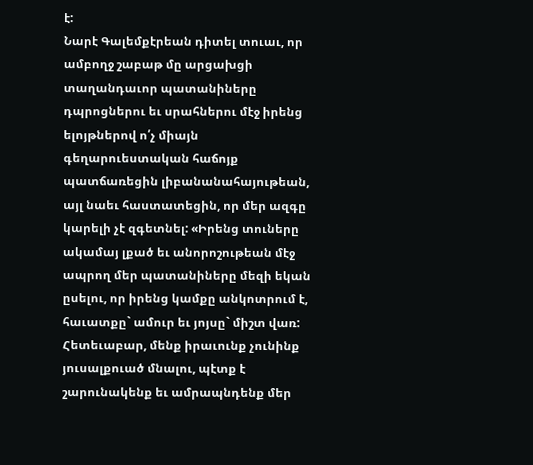է:
Նարէ Գալեմքէրեան դիտել տուաւ, որ ամբողջ շաբաթ մը արցախցի տաղանդաւոր պատանիները դպրոցներու եւ սրահներու մէջ իրենց ելոյթներով ո՛չ միայն գեղարուեստական հաճոյք պատճառեցին լիբանանահայութեան, այլ նաեւ հաստատեցին, որ մեր ազգը կարելի չէ զգետնել: «Իրենց տուները ակամայ լքած եւ անորոշութեան մէջ ապրող մեր պատանիները մեզի եկան ըսելու, որ իրենց կամքը անկոտրում է, հաւատքը` ամուր եւ յոյսը` միշտ վառ: Հետեւաբար, մենք իրաւունք չունինք յուսալքուած մնալու, պէտք է շարունակենք եւ ամրապնդենք մեր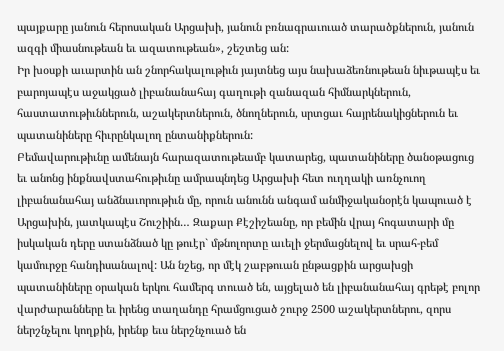պայքարը յանուն հերոսական Արցախի, յանուն բռնագրաւուած տարածքներուն, յանուն ազգի միասնութեան եւ ազատութեան», շեշտեց ան:
Իր խօսքի աւարտին ան շնորհակալութիւն յայտնեց այս նախաձեռնութեան նիւթապէս եւ բարոյապէս աջակցած լիբանանահայ գաղութի զանազան հիմնարկներուն, հաստատութիւններուն, աշակերտներուն, ծնողներուն, սրտցաւ հայրենակիցներուն եւ պատանիները հիւրընկալող ընտանիքներուն:
Բեմավարութիւնը ամենայն հարազատութեամբ կատարեց, պատանիները ծանօթացուց եւ անոնց ինքնավստահութիւնը ամրապնդեց Արցախի հետ ուղղակի առնչուող լիբանանահայ անձնաւորութիւն մը, որուն անունն անգամ անմիջականօրէն կապուած է Արցախին, յատկապէս Շուշիին… Զաքար Քէշիշեանը, որ բեմին վրայ հոգատարի մը իսկական դերը ստանձնած կը թուէր` մթնոլորտը աւելի ջերմացնելով եւ սրահ-բեմ կամուրջը հանդիսանալով: Ան նշեց, որ մէկ շաբթուան ընթացքին արցախցի պատանիները օրական երկու համերգ տուած են, այցելած են լիբանանահայ գրեթէ բոլոր վարժարանները եւ իրենց տաղանդը հրամցուցած շուրջ 2500 աշակերտներու, զորս ներշնչելու կողքին, իրենք եւս ներշնչուած են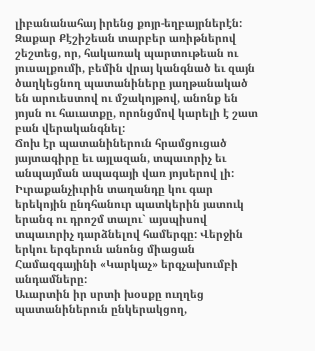լիբանանահայ իրենց քոյր-եղբայրներէն: Զաքար Քէշիշեան տարբեր առիթներով շեշտեց, որ, հակառակ պարտութեան ու յուսալքումի, բեմին վրայ կանգնած եւ զայն ծաղկեցնող պատանիները յաղթանակած են արուեստով ու մշակոյթով, անոնք են յոյսն ու հաւատքը, որոնցմով կարելի է շատ բան վերականգնել:
Ճոխ էր պատանիներուն հրամցուցած յայտագիրը եւ այլազան, տպաւորիչ եւ անպայման ապագայի վառ յոյսերով լի: Իւրաքանչիւրին տաղանդը կու գար երեկոյին ընդհանուր պատկերին յատուկ երանգ ու դրոշմ տալու` այսպիսով տպաւորիչ դարձնելով համերգը: Վերջին երկու երգերուն անոնց միացան Համազգայինի «Կարկաչ» երգչախումբի անդամները:
Աւարտին իր սրտի խօսքը ուղղեց պատանիներուն ընկերակցող,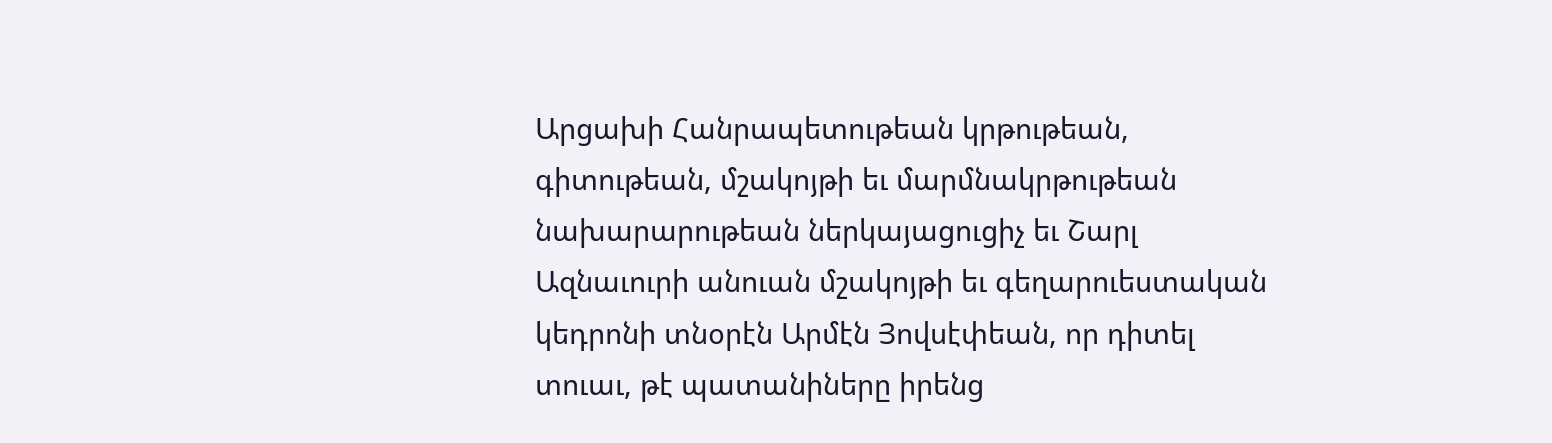Արցախի Հանրապետութեան կրթութեան, գիտութեան, մշակոյթի եւ մարմնակրթութեան նախարարութեան ներկայացուցիչ եւ Շարլ Ազնաւուրի անուան մշակոյթի եւ գեղարուեստական կեդրոնի տնօրէն Արմէն Յովսէփեան, որ դիտել տուաւ, թէ պատանիները իրենց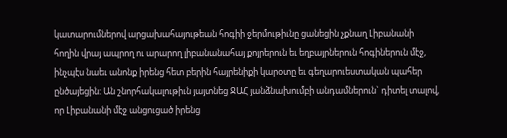կատարումներով արցախահայութեան հոգիի ջերմութիւնը ցանեցին չքնաղ Լիբանանի հողին վրայ ապրող ու արարող լիբանանահայ քոյրերուն եւ եղբայրներուն հոգիներուն մէջ, ինչպէս նաեւ անոնք իրենց հետ բերին հայրենիքի կարօտը եւ գեղարուեստական պահեր ընծայեցին: Ան շնորհակալութիւն յայտնեց ՋԱՀ յանձնախումբի անդամներուն` դիտել տալով, որ Լիբանանի մէջ անցուցած իրենց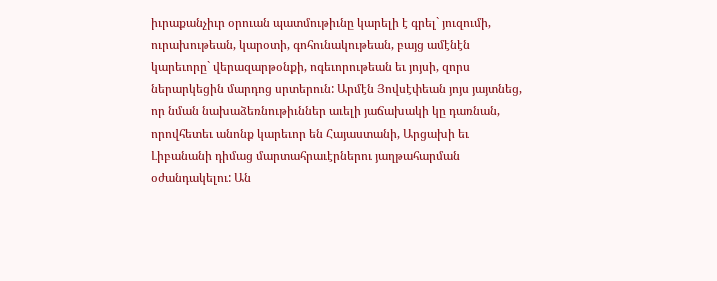իւրաքանչիւր օրուան պատմութիւնը կարելի է գրել` յուզումի, ուրախութեան, կարօտի, գոհունակութեան, բայց ամէնէն կարեւորը` վերազարթօնքի, ոգեւորութեան եւ յոյսի, զորս ներարկեցին մարդոց սրտերուն: Արմէն Յովսէփեան յոյս յայտնեց, որ նման նախաձեռնութիւններ աւելի յաճախակի կը դառնան, որովհետեւ անոնք կարեւոր են Հայաստանի, Արցախի եւ Լիբանանի դիմաց մարտահրաւէրներու յաղթահարման օժանդակելու: Ան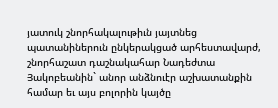յատուկ շնորհակալութիւն յայտնեց պատանիներուն ընկերակցած արհեստավարժ, շնորհաշատ դաշնակահար Նադեժտա Յակոբեանին` անոր անձնուէր աշխատանքին համար եւ այս բոլորին կայծը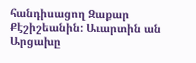հանդիսացող Զաքար Քէշիշեանին: Աւարտին ան Արցախը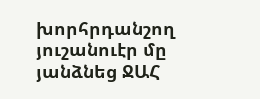խորհրդանշող յուշանուէր մը յանձնեց ՋԱՀ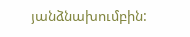յանձնախումբին: